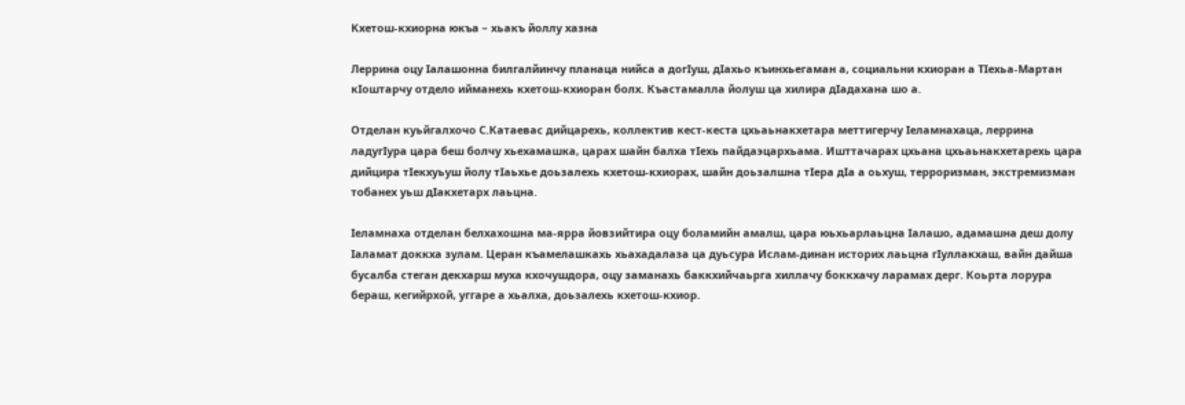Кхетош-кхиорна юкъа – хьакъ йоллу хазна

Леррина оцу Iалашонна билгалйинчу планаца нийса а догIуш, дIахьо къинхьегаман а, социальни кхиоран а ТIехьа-Мартан кIоштарчу отдело ийманехь кхетош-кхиоран болх. Къастамалла йолуш ца хилира дIадахана шо а.

Отделан куьйгалхочо С.Катаевас дийцарехь, коллектив кест-кеста цхьаьнакхетара меттигерчу Iеламнахаца, леррина ладугIура цара беш болчу хьехамашка, царах шайн балха тIехь пайдаэцархьама. Ишттачарах цхьана цхьаьнакхетарехь цара дийцира тIекхуьуш йолу тIаьхье доьзалехь кхетош-кхиорах, шайн доьзалшна тIера дIа а оьхуш, терроризман, экстремизман тобанех уьш дIакхетарх лаьцна.

Iеламнаха отделан белхахошна ма-ярра йовзийтира оцу боламийн амалш, цара юьхьарлаьцна Iалашо, адамашна деш долу Iаламат доккха зулам. Церан къамелашкахь хьахадалаза ца дуьсура Ислам-динан историх лаьцна гIуллакхаш, вайн дайша бусалба стеган декхарш муха кхочушдора, оцу заманахь баккхийчаьрга хиллачу боккхачу ларамах дерг. Коьрта лорура бераш, кегийрхой, уггаре а хьалха, доьзалехь кхетош-кхиор.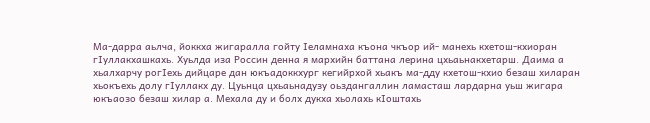Ма-дарра аьлча, йоккха жигаралла гойту Iеламнаха къона чкъор ий- манехь кхетош-кхиоран гIуллакхашкахь. Хуьлда иза Россин денна я мархийн баттана лерина цхьаьнакхетарш. Даима а хьалхарчу рогIехь дийцаре дан юкъадоккхург кегийрхой хьакъ ма-дду кхетош-кхио безаш хиларан хьокъехь долу гIуллакх ду. Цуьнца цхьаьнадузу оьздангаллин ламасташ лардарна уьш жигара юкъаозо безаш хилар а. Мехала ду и болх дукха хьолахь кIоштахь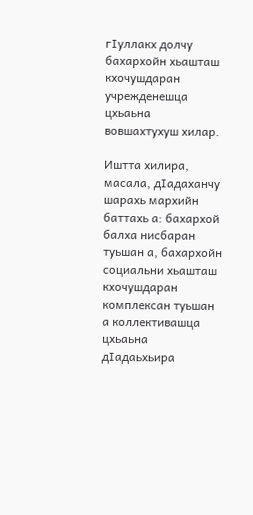гIуллакх долчу бахархойн хьашташ кхочушдаран учрежденешца цхьаьна вовшахтухуш хилар.

Иштта хилира, масала, дIадаханчу шарахь мархийн баттахь а: бахархой балха нисбаран туьшан а, бахархойн социальни хьашташ кхочушдаран комплексан туьшан а коллективашца цхьаьна дIадаьхьира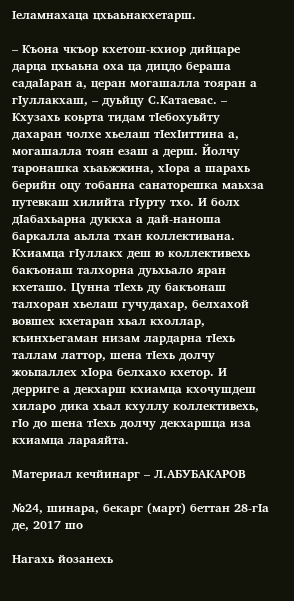Iеламнахаца цхьаьнакхетарш.

– Къона чкъор кхетош-кхиор дийцаре дарца цхьаьна оха ца дицдо бераша садаIаран а, церан могашалла тояран а гIуллакхаш, – дуьйцу С.Катаевас. – Кхузахь коьрта тидам тIебохуьйту дахаран чолхе хьелаш тIехIиттина а, могашалла тоян езаш а дерш. Йолчу таронашка хьаьжжина, хIора а шарахь берийн оцу тобанна санаторешка маьхза путевкаш хилийта гIурту тхо. И болх дIабахьарна дуккха а дай-наноша баркалла аьлла тхан коллективана. Кхиамца гIуллакх деш ю коллективехь бакъонаш талхорна дуьхьало яран кхеташо. Цунна тIехь ду бакъонаш талхоран хьелаш гучудахар, белхахой вовшех кхетаран хьал кхоллар, къинхьегаман низам лардарна тIехь таллам латтор, шена тIехь долчу жоьпаллех хIора белхахо кхетор. И дерриге а декхарш кхиамца кхочушдеш хиларо дика хьал кхуллу коллективехь, гIо до шена тIехь долчу декхаршца иза кхиамца лараяйта.

Материал кечйинарг – Л.АБУБАКАРОВ

№24, шинара, бекарг (март) беттан 28-гIа де, 2017 шо

Нагахь йозанехь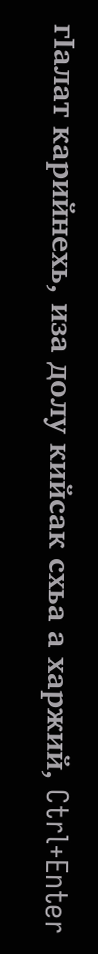гIалат карийнехь, иза долу кийсак схьа а харжий, Ctrl+Enter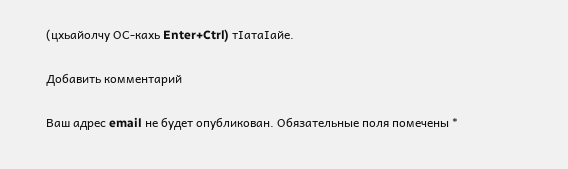(цхьайолчу ОС-кахь Enter+Ctrl) тIатаIайе.

Добавить комментарий

Ваш адрес email не будет опубликован. Обязательные поля помечены *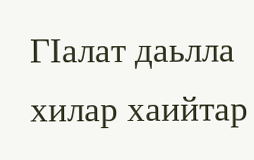ГIалат даьлла хилар хаийтар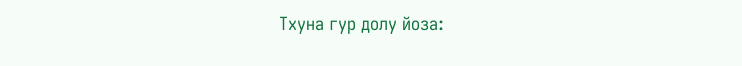Тхуна гур долу йоза: